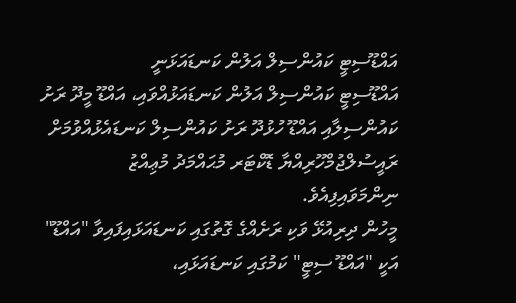އައްޑޫސިޓީ ކައުންސިލް އަލުން ކަނޑައަޅަނީ
އައްޑޫސިޓީ ކައުންސިލް އަލުން ކަނޑައަޅުއްވައި، އައްޑޫ މީދޫ ރަށު ކައުންސިލާއި އައްޑޫ ހުޅުދޫ ރަށު ކައުންސިލް ކަނޑައެޅުއްވުމަށް ރައީސުލްޖުމްހޫރިއްޔާ ޑޮކްޓަރ މުޙައްމަދު މުޢިއްޒު ނިންމަވައިފިއެވެ.
މީހުން ދިރިއުޅޭ ވަކި ރަށެއްގެ ގޮތުގައި ކަނޑައަޅައިފައިވާ "އައްޑޫ" އަކީ "އައްޑޫ ސިޓީ" ކަމުގައި ކަނޑައަޅައި،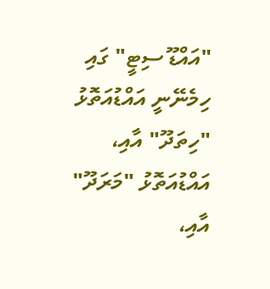"އައްޑޫ ސިޓީ" ގައި ހިމެނޭނީ އައްޑުއަތޮޅު "ހިތަދޫ" އާއި، އައްޑުއަތޮޅު "މަރަދޫ" އާއި،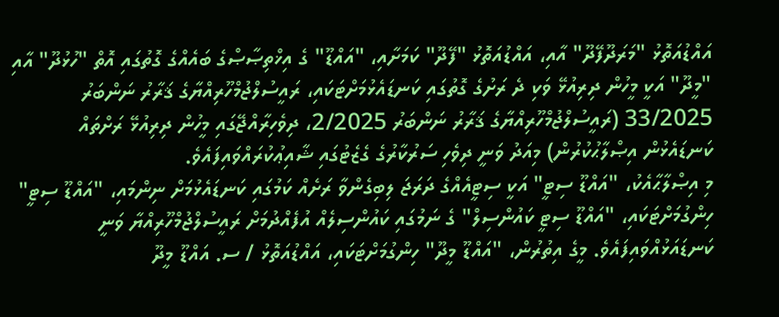އައްޑުއަތޮޅު "މަރަދޫފޭދޫ" އާއި، އައްޑުއަތޮޅު "ފޭދޫ" ކަމަށާއި، "އައްޑޫ" ގެ އިޚްތިޞާޞްގެ ބައެއްގެ ގޮތުގައި އޮތް "ހުޅުދޫ" އާއި "މީދޫ" އަކީ މީހުން ދިރިއުޅޭ ވަކި ދެ ރަށުގެ ގޮތުގައި ކަނޑައެޅުމަށްޓަކައި، ރައީސުލްޖުމްހޫރިއްޔާގެ ޤަރާރު ނަންބަރު 33/2025 (ރައީސުލްޖުމްހޫރިއްޔާގެ ޤަރާރު ނަންބަރު 2/2025، ދިވެހިރާއްޖޭގައި މީހުން ދިރިއުޅޭ ރަށްތައް ކަނޑައެޅުން އިޞްލާޙުކުރުން) މިއަދު ވަނީ ދިވެހި ސަރުކާރުގެ ގެޒެޓުގައި ޝާއިޢުކުރައްވައިފައެވެ.
މި އިޞްލާޙާއެކު، "އައްޑޫ ސިޓީ" އަކީ ސިޓީއެއްގެ ދަރަޖަ ލިބިގެންވާ ރަށެއް ކަމުގައި ކަނޑައެޅުމަށް ނިންމައި، "އައްޑޫ ސިޓީ" ހިންގުމަށްޓަކައި، "އައްޑޫ ސިޓީ ކައުންސިލް" ގެ ނަމުގައި ކައުންސިލެއް އުފެއްދުމަށް ރައީސުލްޖުމްހޫރިއްޔާ ވަނީ ކަނޑައަޅުއްވައިފައެވެ. މީގެ އިތުރުން، "އައްޑޫ މީދޫ" ހިންގުމަށްޓަކައި، އައްޑުއަތޮޅު / ސ. އައްޑޫ މީދޫ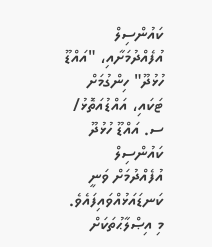ކައުންސިލް އުފެއްދުމަށާއި، "އައްޑޫ ހުޅުދޫ" ހިންގުމަށް ޓަކައި، އައްޑުއަތޮޅު/ ސ. އައްޑޫ ހުޅުދޫ ކައުންސިލް އުފެއްދުމަށް ވަނީ ކަނޑައަޅުއްވައިފައެވެ.
މި އިޞްލާޙުތަކަށް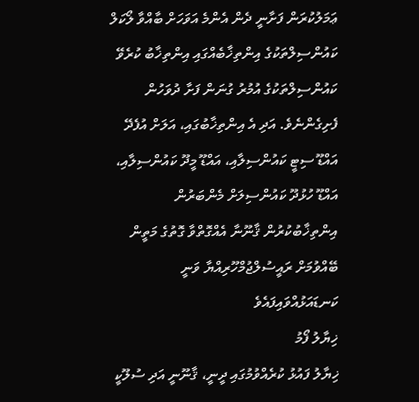ޢަމަލުކުރަން ފަށާނީ ދެން އެންމެ އަވަހަށް ބާއްވާ ލޯކަލް ކައުންސިލްތަކުގެ އިންތިޚާބެއްގައި އިންތިޚާބު ކުރެވޭ ކައުންސިލްތަކުގެ އުމުރު ގުނަން ފަށާ ދުވަހުން ފެށިގެންނެވެ. އަދި އެ އިންތިޚާބުގައި، އަލަށް އުފެދޭ އައްޑޫ ސިޓީ ކައުންސިލާއި، އައްޑޫ މީދޫ ކައުންސިލާއި، އައްޑޫ ހުޅުދޫ ކައުންސިލަށް މެންބަރުން އިންތިޚާބުކުރުން ޤާނޫނާ އެއްގޮތްވާ ގޮތުގެ މަތީން ބޭއްވުމަށް ރައީސުލްޖުމްހޫރިއްޔާ ވަނީ ކަނޑައަޅުއްވައިފައެވެ
ޚިޔާލު ފޯމު
ޚިޔާލު ފައުޅު ކުރެއްވުމުގައި ދީނީ، ޤާނޫނީ އަދި ސުލޫކީ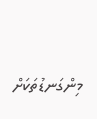މިންގަނޑުތަކަށް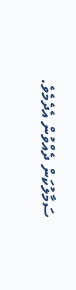ސަމާލުކަން ދެއްވުން އެދެމެވެ.